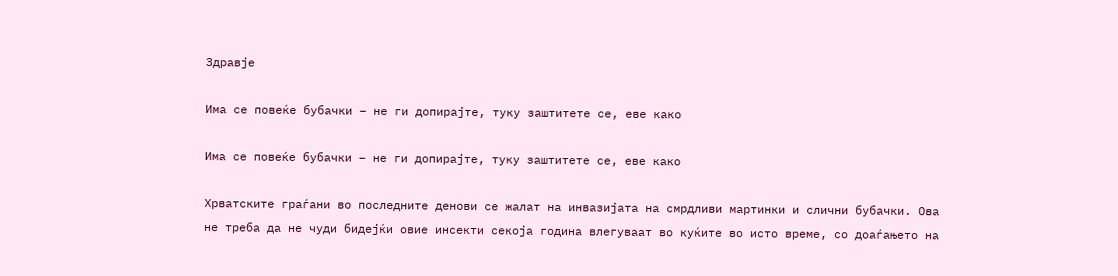Здравје

Има се повеќе бубачки – не ги допирајте, туку заштитете се, еве како

Има се повеќе бубачки – не ги допирајте, туку заштитете се, еве како

Хрватските граѓани во последните денови се жалат на инвазијата на смрдливи мартинки и слични бубачки. Ова не треба да не чуди бидејќи овие инсекти секоја година влегуваат во куќите во исто време, со доаѓањето на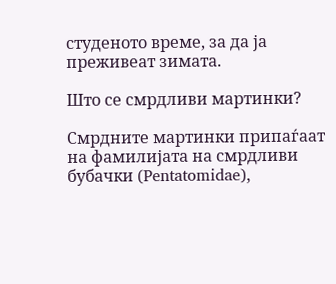студеното време, за да ја преживеат зимата.

Што се смрдливи мартинки?

Смрдните мартинки припаѓаат на фамилијата на смрдливи бубачки (Pentatomidae),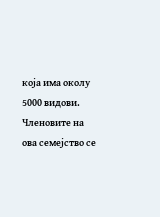која има околу 5000 видови. Членовите на ова семејство се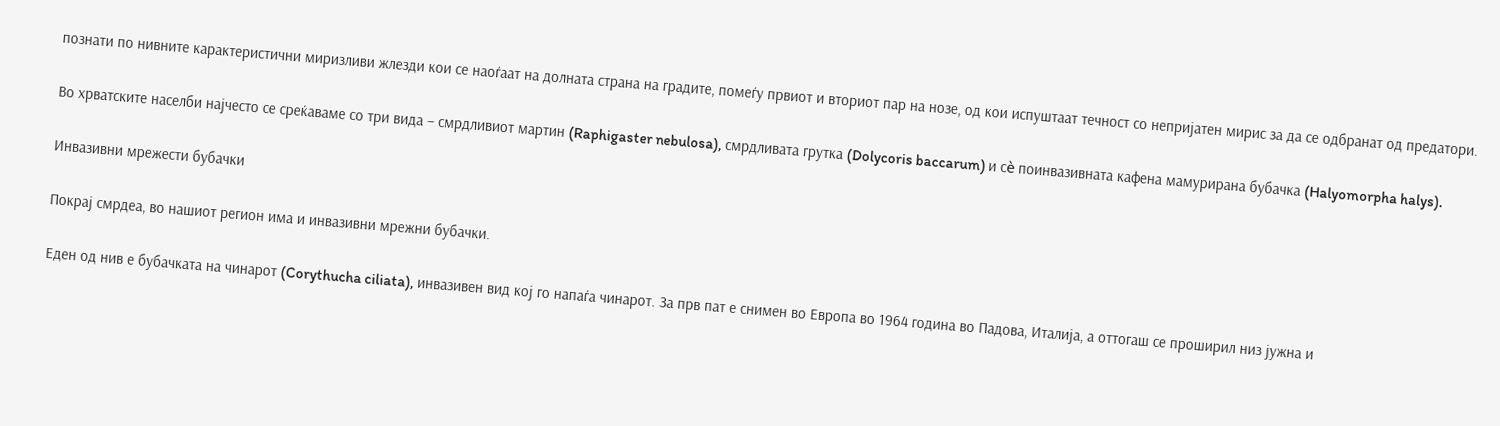познати по нивните карактеристични миризливи жлезди кои се наоѓаат на долната страна на градите, помеѓу првиот и вториот пар на нозе, од кои испуштаат течност со непријатен мирис за да се одбранат од предатори.

Во хрватските населби најчесто се среќаваме со три вида – смрдливиот мартин (Raphigaster nebulosa), смрдливата грутка (Dolycoris baccarum) и сè поинвазивната кафена мамурирана бубачка (Halyomorpha halys).

Инвазивни мрежести бубачки

Покрај смрдеа, во нашиот регион има и инвазивни мрежни бубачки.

Еден од нив е бубачката на чинарот (Corythucha ciliata), инвазивен вид кој го напаѓа чинарот. За прв пат е снимен во Европа во 1964 година во Падова, Италија, а оттогаш се проширил низ јужна и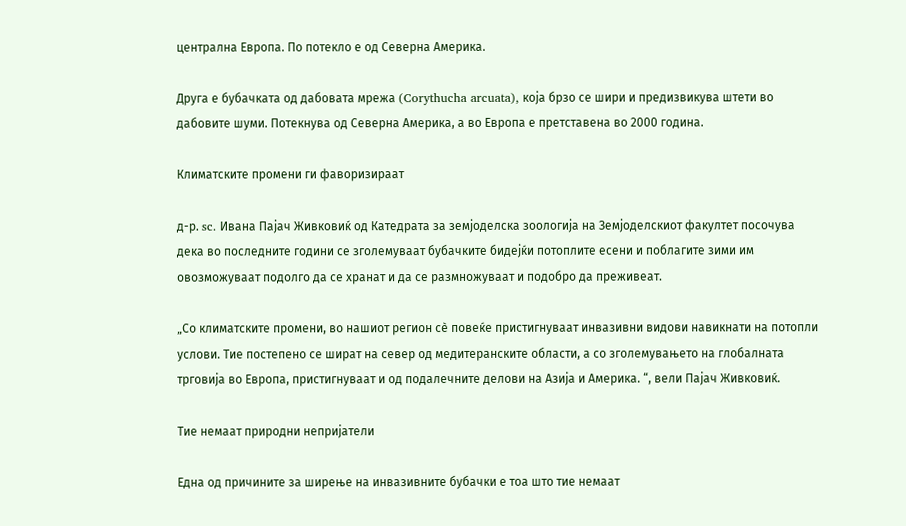централна Европа. По потекло е од Северна Америка.

Друга е бубачката од дабовата мрежа (Corythucha arcuata), која брзо се шири и предизвикува штети во дабовите шуми. Потекнува од Северна Америка, а во Европа е претставена во 2000 година.

Климатските промени ги фаворизираат

д-р. sc. Ивана Пајач Живковиќ од Катедрата за земјоделска зоологија на Земјоделскиот факултет посочува дека во последните години се зголемуваат бубачките бидејќи потоплите есени и поблагите зими им овозможуваат подолго да се хранат и да се размножуваат и подобро да преживеат.

„Со климатските промени, во нашиот регион сè повеќе пристигнуваат инвазивни видови навикнати на потопли услови. Тие постепено се шират на север од медитеранските области, а со зголемувањето на глобалната трговија во Европа, пристигнуваат и од подалечните делови на Азија и Америка. “, вели Пајач Живковиќ.

Тие немаат природни непријатели

Една од причините за ширење на инвазивните бубачки е тоа што тие немаат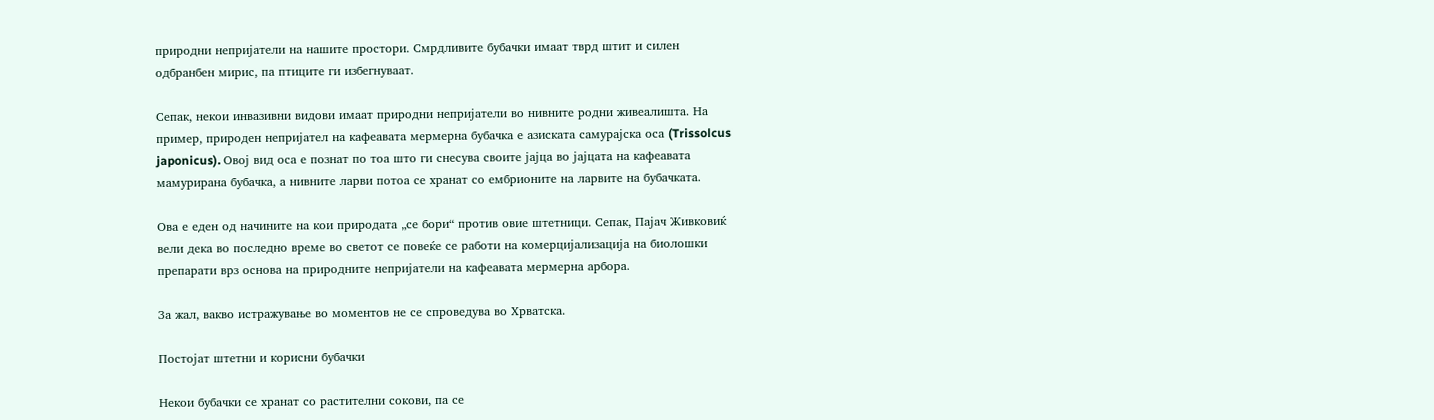природни непријатели на нашите простори. Смрдливите бубачки имаат тврд штит и силен одбранбен мирис, па птиците ги избегнуваат.

Сепак, некои инвазивни видови имаат природни непријатели во нивните родни живеалишта. На пример, природен непријател на кафеавата мермерна бубачка е азиската самурајска оса (Trissolcus japonicus). Овој вид оса е познат по тоа што ги снесува своите јајца во јајцата на кафеавата мамурирана бубачка, а нивните ларви потоа се хранат со ембрионите на ларвите на бубачката.

Ова е еден од начините на кои природата „се бори“ против овие штетници. Сепак, Пајач Живковиќ вели дека во последно време во светот се повеќе се работи на комерцијализација на биолошки препарати врз основа на природните непријатели на кафеавата мермерна арбора.

За жал, вакво истражување во моментов не се спроведува во Хрватска.

Постојат штетни и корисни бубачки

Некои бубачки се хранат со растителни сокови, па се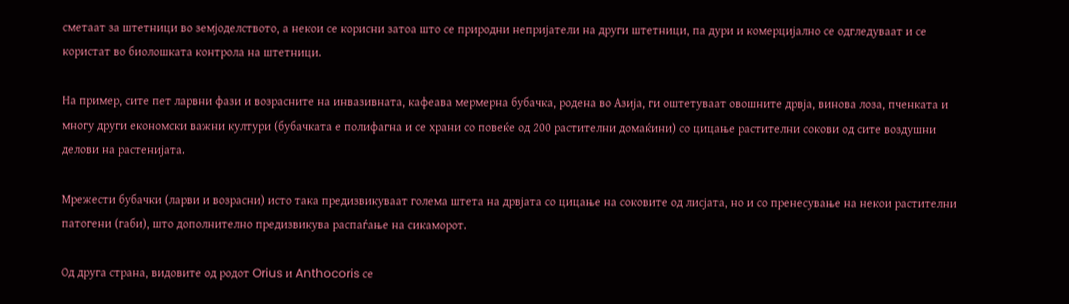сметаат за штетници во земјоделството, а некои се корисни затоа што се природни непријатели на други штетници, па дури и комерцијално се одгледуваат и се користат во биолошката контрола на штетници.

На пример, сите пет ларвни фази и возрасните на инвазивната, кафеава мермерна бубачка, родена во Азија, ги оштетуваат овошните дрвја, винова лоза, пченката и многу други економски важни култури (бубачката е полифагна и се храни со повеќе од 200 растителни домаќини) со цицање растителни сокови од сите воздушни делови на растенијата.

Мрежести бубачки (ларви и возрасни) исто така предизвикуваат голема штета на дрвјата со цицање на соковите од лисјата, но и со пренесување на некои растителни патогени (габи), што дополнително предизвикува распаѓање на сикаморот.

Од друга страна, видовите од родот Orius и Anthocoris се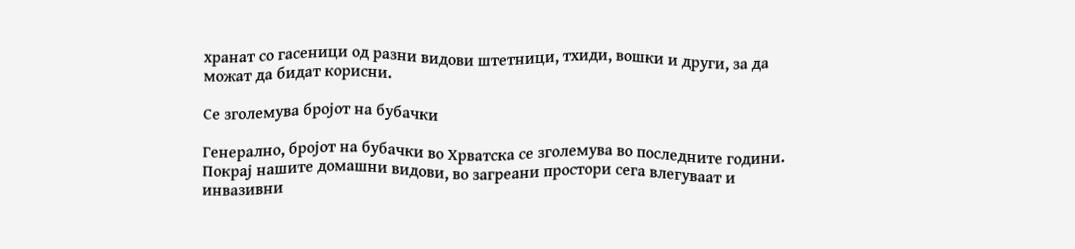хранат со гасеници од разни видови штетници, тхиди, вошки и други, за да можат да бидат корисни.

Се зголемува бројот на бубачки

Генерално, бројот на бубачки во Хрватска се зголемува во последните години. Покрај нашите домашни видови, во загреани простори сега влегуваат и инвазивни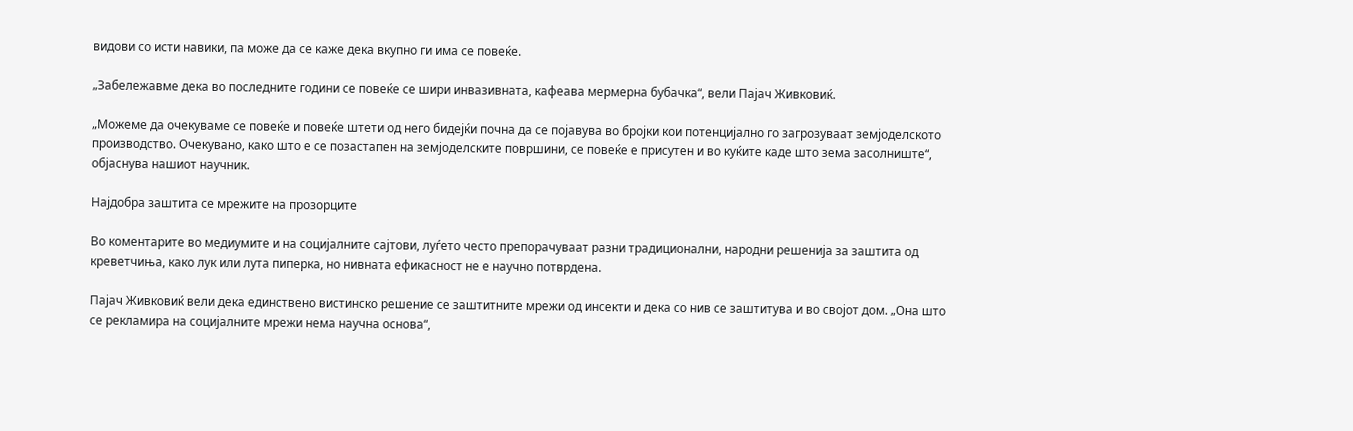видови со исти навики, па може да се каже дека вкупно ги има се повеќе.

„Забележавме дека во последните години се повеќе се шири инвазивната, кафеава мермерна бубачка“, вели Пајач Живковиќ.

„Можеме да очекуваме се повеќе и повеќе штети од него бидејќи почна да се појавува во бројки кои потенцијално го загрозуваат земјоделското производство. Очекувано, како што е се позастапен на земјоделските површини, се повеќе е присутен и во куќите каде што зема засолниште“, објаснува нашиот научник.

Најдобра заштита се мрежите на прозорците

Во коментарите во медиумите и на социјалните сајтови, луѓето често препорачуваат разни традиционални, народни решенија за заштита од креветчиња, како лук или лута пиперка, но нивната ефикасност не е научно потврдена.

Пајач Живковиќ вели дека единствено вистинско решение се заштитните мрежи од инсекти и дека со нив се заштитува и во својот дом. „Она што се рекламира на социјалните мрежи нема научна основа“,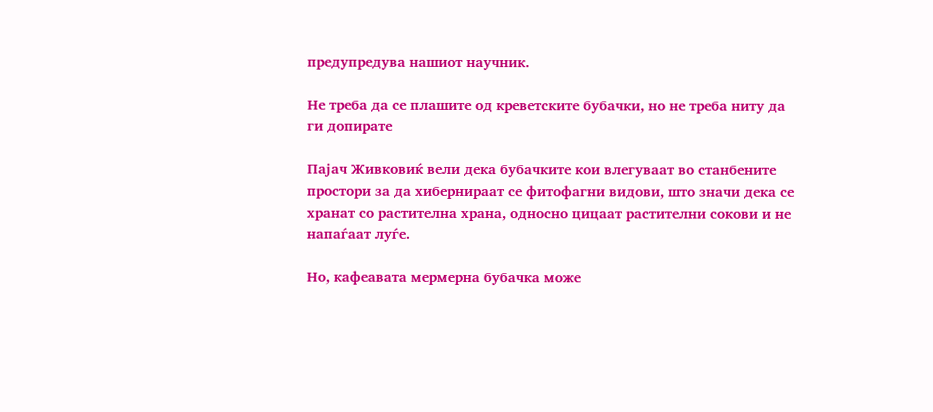предупредува нашиот научник.

Не треба да се плашите од креветските бубачки, но не треба ниту да ги допирате

Пајач Живковиќ вели дека бубачките кои влегуваат во станбените простори за да хибернираат се фитофагни видови, што значи дека се хранат со растителна храна, односно цицаат растителни сокови и не напаѓаат луѓе.

Но, кафеавата мермерна бубачка може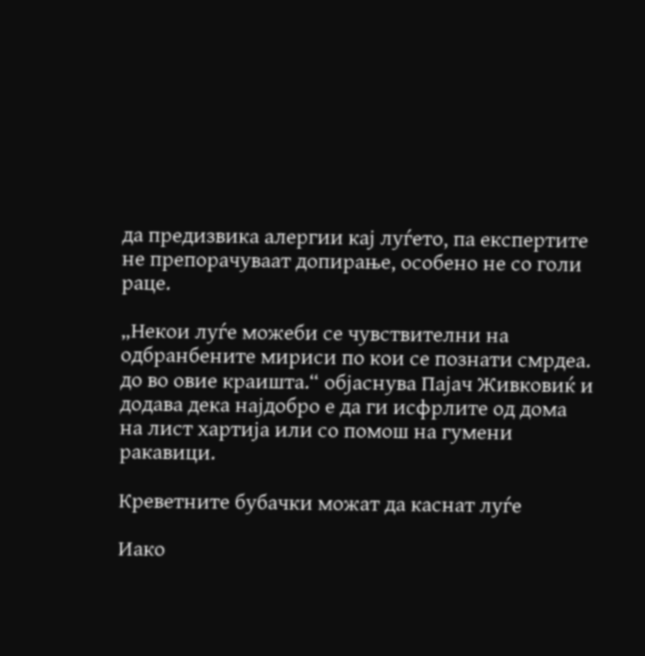да предизвика алергии кај луѓето, па експертите не препорачуваат допирање, особено не со голи раце.

„Некои луѓе можеби се чувствителни на одбранбените мириси по кои се познати смрдеа. до во овие краишта.“ објаснува Пајач Живковиќ и додава дека најдобро е да ги исфрлите од дома на лист хартија или со помош на гумени ракавици.

Креветните бубачки можат да каснат луѓе

Иако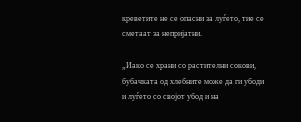креветите не се опасни за луѓето, тие се сметаат за непријатни.

„Иако се храни со растителни сокови, бубачката од хлебните може да ги убоди и луѓето со својот убод и на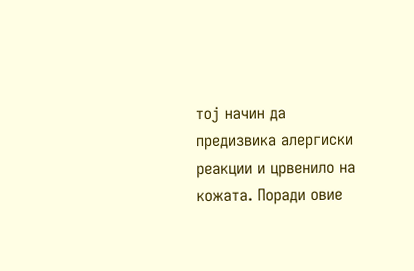тој начин да предизвика алергиски реакции и црвенило на кожата. Поради овие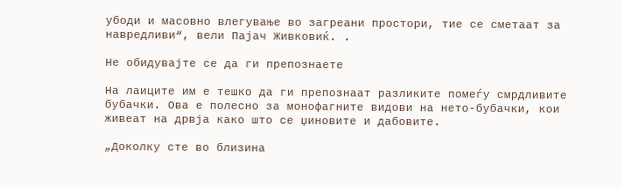убоди и масовно влегување во загреани простори, тие се сметаат за навредливи“, вели Пајач Живковиќ. .

Не обидувајте се да ги препознаете

На лаиците им е тешко да ги препознаат разликите помеѓу смрдливите бубачки. Ова е полесно за монофагните видови на нето-бубачки, кои живеат на дрвја како што се џиновите и дабовите.

„Доколку сте во близина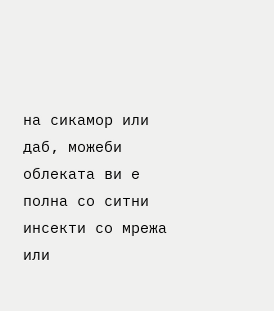на сикамор или даб, можеби облеката ви е полна со ситни инсекти со мрежа или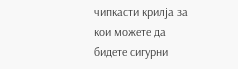чипкасти крилја за кои можете да бидете сигурни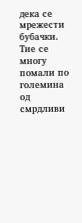дека се мрежести бубачки. Тие се многу помали по големина од смрдливи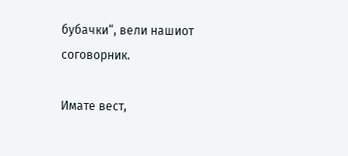бубачки“, вели нашиот соговорник.

Имате вест,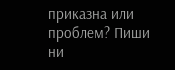приказна или проблем? Пиши ни